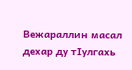Вежараллин масал дехар ду тIулгахь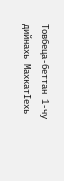Товбеца-беттан 1-чу дийнахь МахкатIехь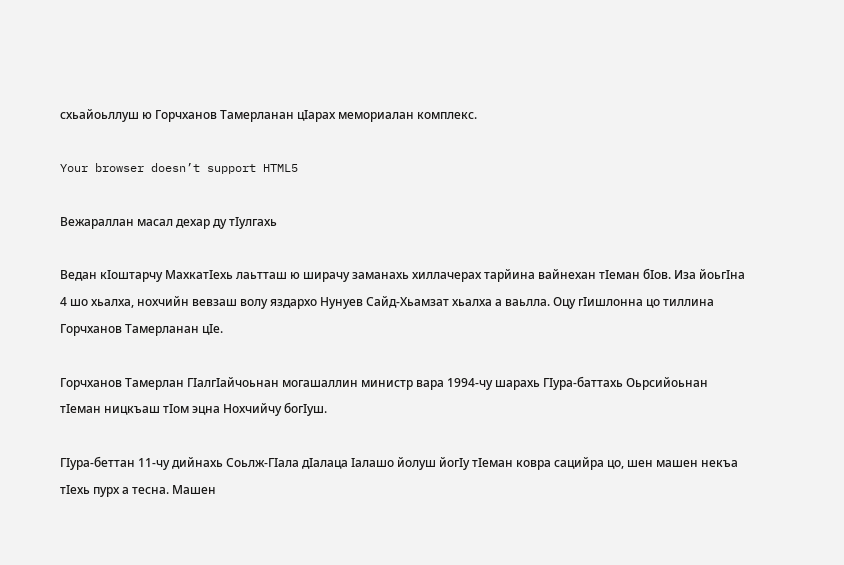схьайоьллуш ю Горчханов Тамерланан цIарах мемориалан комплекс.

Your browser doesn’t support HTML5

Вежараллан масал дехар ду тIулгахь

Ведан кIоштарчу МахкатIехь лаьтташ ю ширачу заманахь хиллачерах тарйина вайнехан тIеман бIов. Иза йоьгIна 4 шо хьалха, нохчийн вевзаш волу яздархо Нунуев Сайд-Хьамзат хьалха а ваьлла. Оцу гIишлонна цо тиллина Горчханов Тамерланан цIе.

Горчханов Тамерлан ГIалгIайчоьнан могашаллин министр вара 1994-чу шарахь ГIура-баттахь Оьрсийоьнан тIеман ницкъаш тIом эцна Нохчийчу богIуш.

ГIура-беттан 11-чу дийнахь Соьлж-ГIала дIалаца Iалашо йолуш йогIу тIеман ковра сацийра цо, шен машен некъа тIехь пурх а тесна. Машен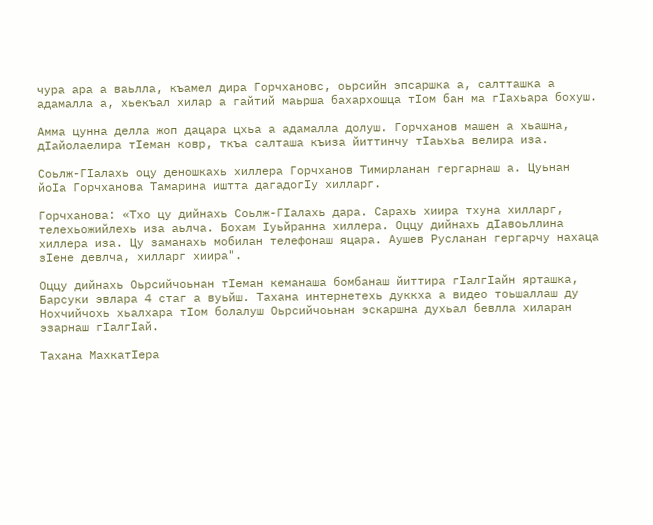чура ара а ваьлла, къамел дира Горчхановс, оьрсийн эпсаршка а, салтташка а адамалла а, хьекъал хилар а гайтий маьрша бахархошца тIом бан ма гIахьара бохуш.

Амма цунна делла жоп дацара цхьа а адамалла долуш. Горчханов машен а хьашна, дIайолаелира тIеман ковр, ткъа салташа къиза йиттинчу тIаьхьа велира иза.

Соьлж-ГIалахь оцу деношкахь хиллера Горчханов Тимирланан гергарнаш а. Цуьнан йоIа Горчханова Тамарина иштта дагадогIу хилларг.

Горчханова: «Тхо цу дийнахь Соьлж-ГIалахь дара. Сарахь хиира тхуна хилларг, телехьожийлехь иза аьлча. Бохам Iуьйранна хиллера. Оццу дийнахь дIавоьллина хиллера иза. Цу заманахь мобилан телефонаш яцара. Аушев Русланан гергарчу нахаца зIене девлча, хилларг хиира".

Оццу дийнахь Оьрсийчоьнан тIеман кеманаша бомбанаш йиттира гIалгIайн ярташка, Барсуки эвлара 4 стаг а вуьйш. Тахана интернетехь дуккха а видео тоьшаллаш ду Нохчийчохь хьалхара тIом болалуш Оьрсийчоьнан эскаршна духьал бевлла хиларан эзарнаш гIалгIай.

Тахана МахкатIера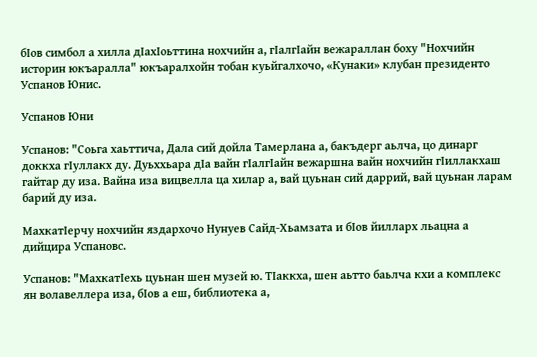бIов симбол а хилла дIахIоьттина нохчийн а, гIалгIайн вежараллан боху "Нохчийн историн юкъаралла" юкъаралхойн тобан куьйгалхочо, «Кунаки» клубан президенто Успанов Юнис.

Успанов Юни

Успанов: "Соьга хаьттича, Дала сий дойла Тамерлана а, бакъдерг аьлча, цо динарг доккха гIуллакх ду. Дуьххьара дIа вайн гIалгIайн вежаршна вайн нохчийн гIиллакхаш гайтар ду иза. Вайна иза вицвелла ца хилар а, вай цуьнан сий даррий, вай цуьнан ларам барий ду иза.

МахкатIерчу нохчийн яздархочо Нунуев Сайд-Хьамзата и бIов йилларх льацна а дийцира Успановс.

Успанов: "МахкатIехь цуьнан шен музей ю. ТIаккха, шен аьтто баьлча кхи а комплекс ян волавеллера иза, бIов а еш, библиотека а,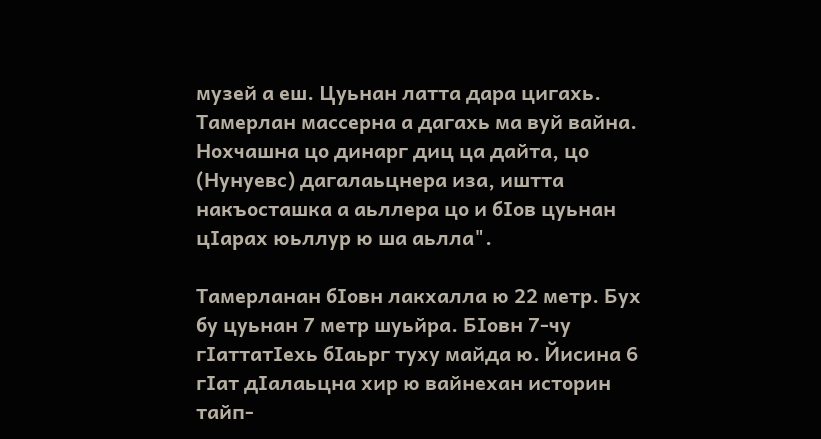музей а еш. Цуьнан латта дара цигахь. Тамерлан массерна а дагахь ма вуй вайна. Нохчашна цо динарг диц ца дайта, цо (Нунуевс) дагалаьцнера иза, иштта накъосташка а аьллера цо и бIов цуьнан цIарах юьллур ю ша аьлла".

Тамерланан бIовн лакхалла ю 22 метр. Бух бу цуьнан 7 метр шуьйра. БIовн 7-чу гIаттатIехь бIаьрг туху майда ю. Йисина 6 гIат дIалаьцна хир ю вайнехан историн тайп-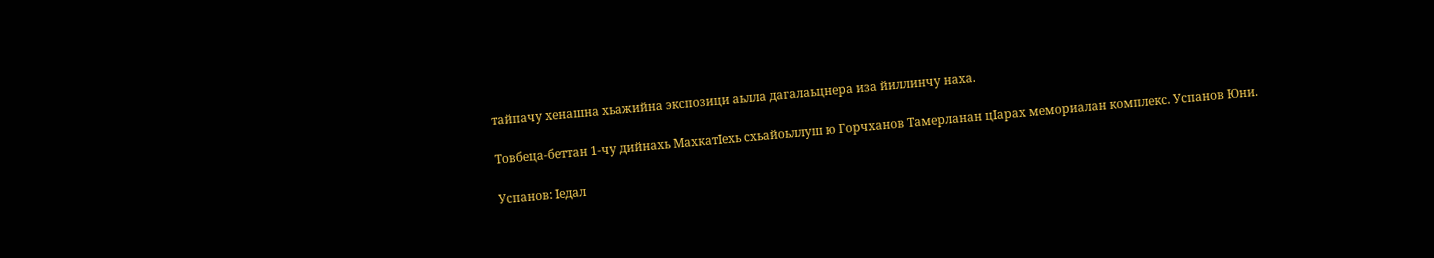тайпачу хенашна хьажийна экспозици аьлла дагалаьцнера иза йиллинчу наха.

Товбеца-беттан 1-чу дийнахь МахкатIехь схьайоьллуш ю Горчханов Тамерланан цIарах мемориалан комплекс. Успанов Юни.

Успанов: Iедал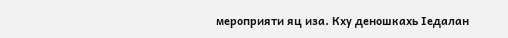мероприяти яц иза. Кху деношкахь Iедалан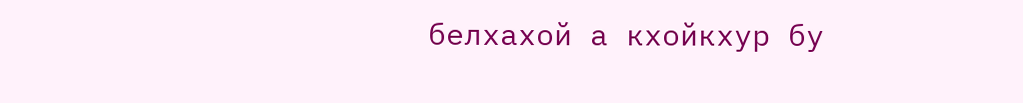белхахой а кхойкхур бу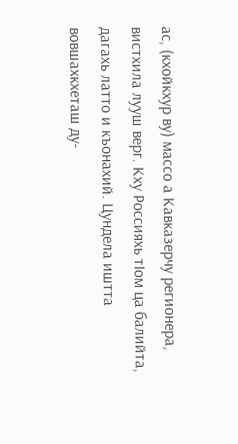ас, (кхойкхур ву) массо а Кавказерчу регионера, вистхила лууш верг. Кху Россияхь тIом ца балийта, дагахь латто и къонахий. Цундела иштта вовшахкхеташ ду-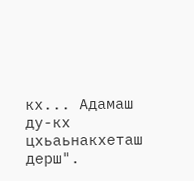кх... Адамаш ду-кх цхьаьнакхеташ дерш".